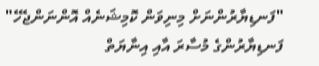"ފަނޑިޔާރުންނަށް މިނިވަން ކޮމިޝަނެއް އޮންނަންޖެހޭ"
ފަނޑިޔާރުންގެ މުސާރަ އާއި އިނާޔަތް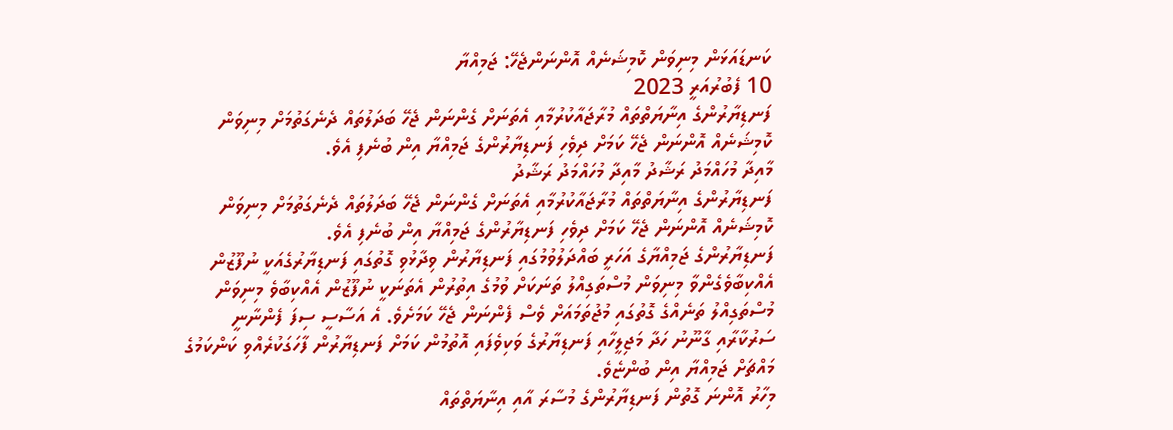ކަނޑައަޅަން މިނިވަން ކޮމިޝަނެއް އޮންނަންޖެހޭ: ޖަމިއްޔާ
10 ފެބުރުއަރީ 2023
ފަނޑިޔާރުންގެ އިނާޔަތްތައް މުރާޖައާކުރުމާއި އެތަނަށް ގެންނަން ޖެހޭ ބަދަލުތައް ދެނެގަތުމަށް މިނިވަން ކޮމިޝަނެއް އޮންނަން ޖެހޭ ކަމަށް ދިވެހި ފަނޑިޔާރުންގެ ޖަމިއްޔާ އިން ބުނެފި އެވެ.
މާއިދާ މުހައްމަދު ރަޝާދު މާއިދާ މުހައްމަދު ރަޝާދު
ފަނޑިޔާރުންގެ އިނާޔަތްތައް މުރާޖައާކުރުމާއި އެތަނަށް ގެންނަން ޖެހޭ ބަދަލުތައް ދެނެގަތުމަށް މިނިވަން ކޮމިޝަނެއް އޮންނަން ޖެހޭ ކަމަށް ދިވެހި ފަނޑިޔާރުންގެ ޖަމިއްޔާ އިން ބުނެފި އެވެ.
ފަނޑިޔާރުންގެ ޖަމިއްޔާގެ އަހަރީ ބައްދަލުވުމުގައި ފަނޑިޔާރުން ވިދާޅުވި ގޮތުގައި ފަނޑިޔާރުގެއަކީ ނުފޫޒުން އެއްކިބާވެގެންވާ މިނިވަން މުސްތަގިއްލު ތަނަކަށް ވުމުގެ އިތުރުން އެތަނަކީ ނުފޫޒުން އެއްކިބާވެ މިނިވަން މުސްތަގިއްލު ތަނެއްގެ ގޮތުގައި މުޖުތަމައަށް ވެސް ފެންނަން ޖެހޭ ކަމަށެވެ. އެ އަސާސީ ސިފަ ފެންނާނީ ސަރުކާރާއި ގާނޫނު ހަދާ މަޖިލީހާއި ފަނޑިޔާރުގެ ވަކިވެފައި އޮތުމުން ކަމަށް ފަނޑިޔާރުން ފާހަގަކުރެއްވި ކަންކަމުގެ މައްޗަށް ޖަމިއްޔާ އިން ބުންޏެވެ.
މިހާރު އޮންނަ ގޮތުން ފަނޑިޔާރުންގެ މުސާރަ އާއި އިނާޔަތްތައް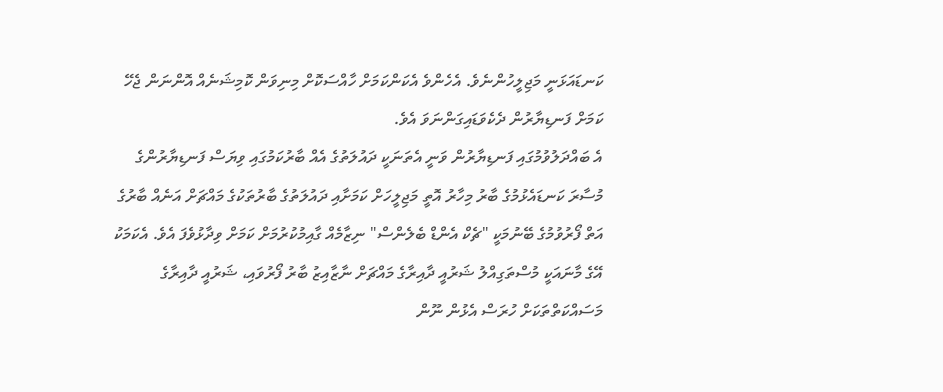ކަނޑައަޅަނީ މަޖިލީހުންނެވެ. އެހެންވެ އެކަންކަމަށް ހާއްސަކޮށް މިނިވަން ކޮމިޝަނެއް އޮންނަން ޖެހޭ ކަމަށް ފަނޑިޔާރުން ދެކެވަޑައިގަންނަވަ އެވެ.
އެ ބައްދަލުވުމުގައި ފަނޑިޔާރުން ވަނީ އެތަނަކީ ދައުލަތުގެ އެއް ބާރުކަމުގައި ވިޔަސް ފަނޑިޔާރުންގެ މުސާރަ ކަނޑައެޅުމުގެ ބާރު މިހާރު އޮތީ މަޖިލީހަށް ކަމަށާއި ދައުލަތުގެ ބާރުތަކުގެ މައްޗަށް އަނެއް ބާރުގެ އަތް ފޯރުވުމުގެ ބޭނުމަކީ "ޗެކް އެންޑް ބެލެންސް" ނިޒާމެއް ގާއިމުކުރުމަށް ކަމަށް ވިދާޅުވެފަ އެވެ. އެކަމަކު އޭގެ މާނައަކީ މުސްތަގިއްލު ޝަރުއީ ދާއިރާގެ މައްޗަށް ނާޒާއިޒު ބާރު ފޯރުވައި، ޝަރުއީ ދާއިރާގެ މަސައްކަތްތަކަށް ހުރަސް އެޅުން ނޫން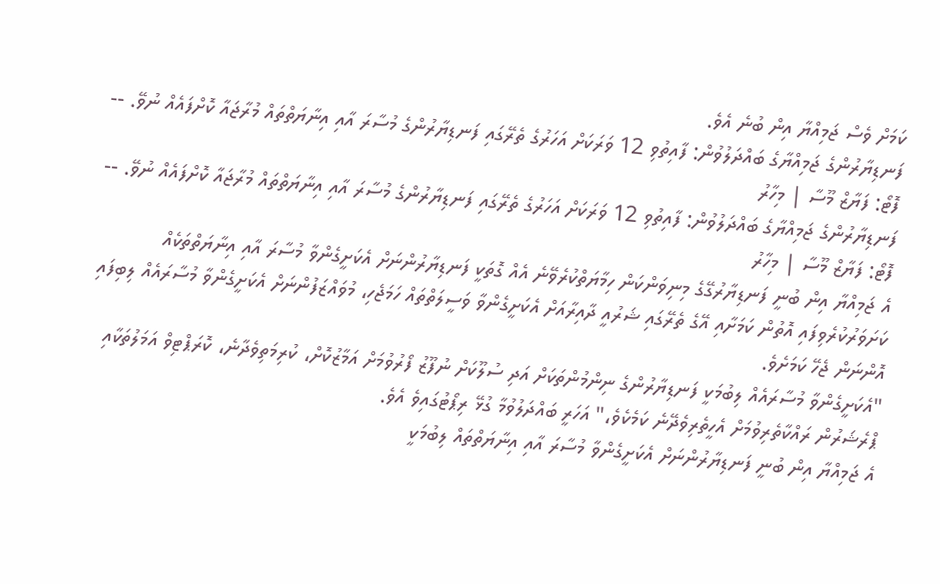ކަމަށް ވެސް ޖަމިއްޔާ އިން ބުނެ އެވެ.
ފަނޑިޔާރުންގެ ޖަމިއްޔާގެ ބައްދަލުވުން: ފާއިތުވި 12 ވަރަކަށް އަހަރުގެ ތެރޭގައި ފަނޑިޔާރުންގެ މުސާރަ އާއި އިނާޔަތްތައް މުރާޖައާ ކޮށްފައެއް ނުވޭ. -- ފޮޓޯ: ފަޔާޒް މޫސާ | މިހާރު
ފަނޑިޔާރުންގެ ޖަމިއްޔާގެ ބައްދަލުވުން: ފާއިތުވި 12 ވަރަކަށް އަހަރުގެ ތެރޭގައި ފަނޑިޔާރުންގެ މުސާރަ އާއި އިނާޔަތްތައް މުރާޖައާ ކޮށްފައެއް ނުވޭ. -- ފޮޓޯ: ފަޔާޒް މޫސާ | މިހާރު
އެ ޖަމިއްޔާ އިން ބުނީ ފަނޑިޔާރުގޭގެ މިނިވަންކަން ހިމާޔަތްކުރެވޭނެ އެއް ގޮތަކީ ފަނޑިޔާރުންނަށް އެކަށީގެންވާ މުސާރަ އާއި އިނާޔަތްތަކެއް ކަށަވަރުކުރެވިފައި އޮތުން ކަމަށާއި އޭގެ ތެރޭގައި ޝަރުއީ ދާއިރާއަށް އެކަށީގެންވާ ވަސީލަތްތައް ހަމަޖެހި، މުވައްޒަފުންނަށް އެކަށީގެންވާ މުސާރައެއް ލިބިފައި އޮންނަން ޖެހޭ ކަމަށެވެ.
"އެކަށީގެންވާ މުސާރައެއް ލިބުމަކީ ފަނޑިޔާރުންގެ ނިންމުންތަކަށް އަދި ސުލޫކަށް ނުފޫޒު ފޯރުވުމަށް އަމާޒުކޮށް، ކުރިމަތިވެދާނެ، ކޮރަޕްޓިވް އަމަލުތަކާއި ޕްރެޝަރުން ރައްކާތެރިވުމަށް އެހީތެރިވެދޭނެ ކަމެކެވެ،" އަހަރީ ބައްދަލުވުމާ ގުޅޭ ރިޕޯޓުގައިވެ އެވެ.
އެ ޖަމިއްޔާ އިން ބުނީ ފަނޑިޔާރުންނަށް އެކަށީގެންވާ މުސާރަ އާއި އިނާޔަތްތައް ލިބުމަކީ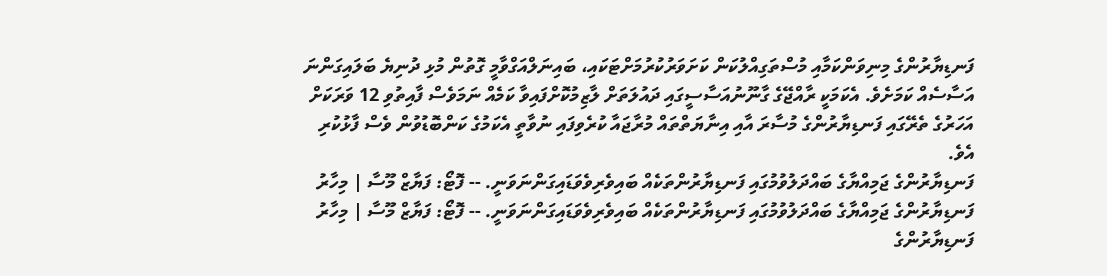ފަނޑިޔާރުންގެ މިނިވަންކަމާއި މުސްތަގިއްލުކަން ކަށަވަރުކުރުމަށްޓަކައި، ބައިނަލްއަގްވާމީ ގޮތުން މުޅި ދުނިޔެ ބަލައިގަންނަ އަސާސެއް ކަމަށެވެ. އެކަމަކީ ރާއްޖޭގެ ގާނޫނުއަސާސީގައި ދައުލަތަށް ލާޒިމުކޮށްފައިވާ ކަމެއް ނަމަވެސް ފާއިތުވި 12 ވަރަކަށް އަހަރުގެ ތެރޭގައި ފަނޑިޔާރުންގެ މުސާރަ އާއި އިނާޔަތްތައް މުރާޖައާ ކުރެވިފައި ނުވާތީ އެކަމުގެ ކަންބޮޑުވުން ވެސް ފާޅުކުރި އެވެ.
ފަނޑިޔާރުންގެ ޖަމިއްޔާގެ ބައްދަލުވުމުގައި ފަނޑިޔާރުންތަކެއް ބައިވެރިވެވަޑައިގަންނަވަނީ. -- ފޮޓޯ: ފަޔާޒް މޫސާ | މިހާރު
ފަނޑިޔާރުންގެ ޖަމިއްޔާގެ ބައްދަލުވުމުގައި ފަނޑިޔާރުންތަކެއް ބައިވެރިވެވަޑައިގަންނަވަނީ. -- ފޮޓޯ: ފަޔާޒް މޫސާ | މިހާރު
ފަނޑިޔާރުންގެ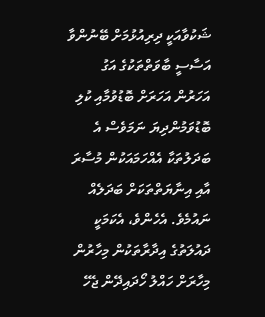ޝަކުވާއަކީ ދިރިއުޅުމަށް ބޭނުންވާ އަސާސީ ބާވަތްތަކުގެ އަގު އަހަރުން އަހަރަށް ބޮޑުވުމާއި ކުލި ބޮޑުވަމުންދިޔަ ނަމަވެސް އެ ބަދަލުތަކާ އެއްހަމައަކުން މުސާރަ އާއި އިނާޔަތްތަކަށް ބަދަލެއް ނައުމެވެ. އެހެންވެ، އެކަމަކީ ދައުލަތުގެ އިދާރާތަކުން މިހާރުން މިހާރަށް ހައްލު ހޯދައިދޭން ޖެހޭ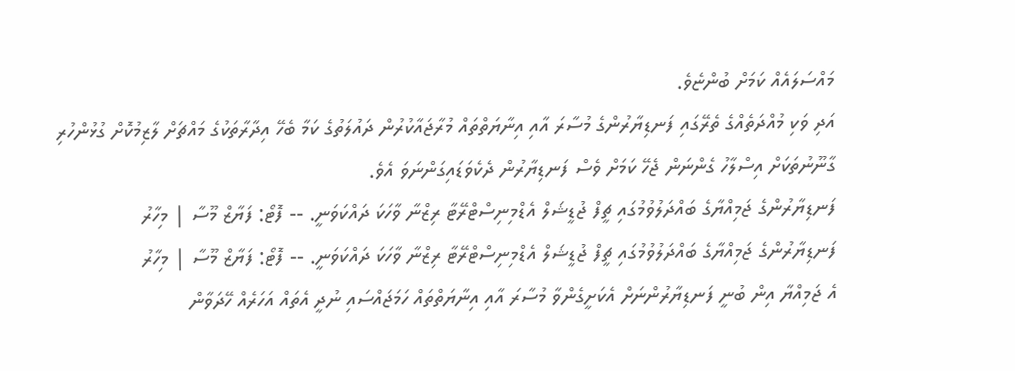މައްސަލައެއް ކަމަށް ބުންޏެވެ.
އަދި ވަކި މުއްދަތެއްގެ ތެރޭގައި ފަނޑިޔާރުންގެ މުސާރަ އާއި އިނާޔަތްތައް މުރާޖައާކުރުން ދައުލަތުގެ ކަމާ ބެހޭ އިދާރާތަކުގެ މައްޗަށް ލާޒިމުކޮށް ގުޅުންހުރި ގާނޫނުތަކަށް އިސްލާހު ގެންނަން ޖެހޭ ކަމަށް ވެސް ފަނޑިޔާރުން ދެކެވަޑައިގަންނަވަ އެވެ.
ފަނޑިޔާރުންގެ ޖަމިއްޔާގެ ބައްދަލުވުމުގައި ޗީފް ޖުޑީޝަލް އެޑްމިނިސްޓްރޭޓާ ރިޒްނާ ވާހަކަ ދައްކަވަނީ. -- ފޮޓޯ: ފަޔާޒް މޫސާ | މިހާރު
ފަނޑިޔާރުންގެ ޖަމިއްޔާގެ ބައްދަލުވުމުގައި ޗީފް ޖުޑީޝަލް އެޑްމިނިސްޓްރޭޓާ ރިޒްނާ ވާހަކަ ދައްކަވަނީ. -- ފޮޓޯ: ފަޔާޒް މޫސާ | މިހާރު
އެ ޖަމިއްޔާ އިން ބުނީ ފަނޑިޔާރުންނަށް އެކަށީގެންވާ މުސާރަ އާއި އިނާޔަތްތައް ހަމަޖައްސައި ނުދީ އެތައް އަހަރެއް ހޭދަވާން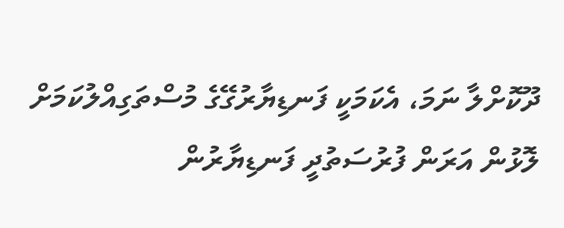ދޫކޮށްލާ ނަމަ، އެކަމަކީ ފަނޑިޔާރުގޭގެ މުސްތަގިއްލުކަމަށް ލޮޅުން އަރަން ފުރުސަތުދީ ފަނޑިޔާރުން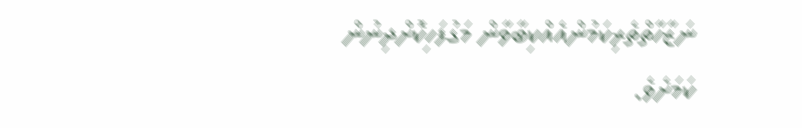ނަޒާހާތްތެރިކަމުންއެއްކިބާވާން މަގުފަހިކޮށްދިނުން ކަމަށެވެ.